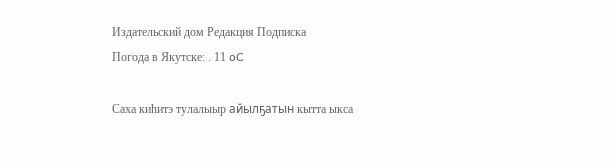Издательский дом Редакция Подписка
Погода в Якутске: . 11 oC

Саха киһитэ тулалыыр айылҕатын кытта ыкса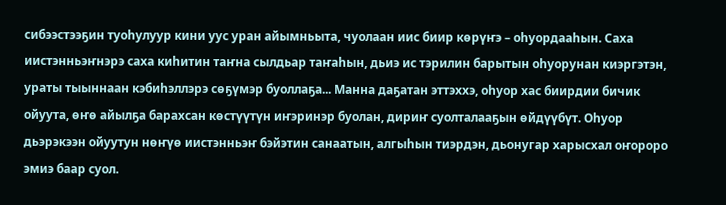сибээстээҕин туоһулуур кини уус уран айымньыта, чуолаан иис биир көрүҥэ – оһуордааһын. Саха иистэнньэҥнэрэ саха киһитин таҥна сылдьар таҥаһын, дьиэ ис тэрилин барытын оһуорунан киэргэтэн, ураты тыыннаан кэбиһэллэрэ сөҕүмэр буоллаҕа... Манна даҕатан эттэххэ, оһуор хас биирдии бичик ойуута, өҥө айылҕа барахсан көстүүтүн иҥэринэр буолан, дириҥ суолталааҕын өйдүүбүт. Оһуор дьэрэкээн ойуутун нөҥүө иистэнньэҥ бэйэтин санаатын, алгыһын тиэрдэн, дьонугар харысхал оҥороро эмиэ баар суол.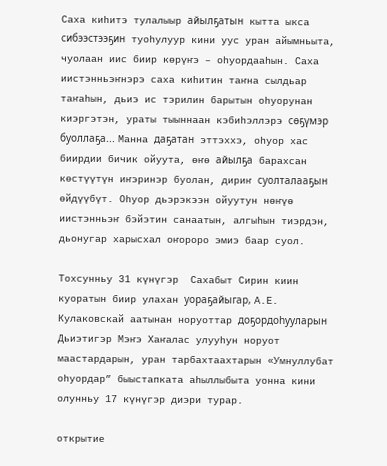Саха киһитэ тулалыыр айылҕатын кытта ыкса сибээстээҕин туоһулуур кини уус уран айымньыта, чуолаан иис биир көрүҥэ – оһуордааһын. Саха иистэнньэҥнэрэ саха киһитин таҥна сылдьар таҥаһын, дьиэ ис тэрилин барытын оһуорунан киэргэтэн, ураты тыыннаан кэбиһэллэрэ сөҕүмэр буоллаҕа... Манна даҕатан эттэххэ, оһуор хас биирдии бичик ойуута, өҥө айылҕа барахсан көстүүтүн иҥэринэр буолан, дириҥ суолталааҕын өйдүүбүт. Оһуор дьэрэкээн ойуутун нөҥүө иистэнньэҥ бэйэтин санаатын, алгыһын тиэрдэн, дьонугар харысхал оҥороро эмиэ баар суол.

Тохсунньу 31 күнүгэр  Сахабыт Сирин киин куоратын биир улахан уораҕайыгар, А.Е. Кулаковскай аатынан норуоттар доҕордоһууларын Дьиэтигэр Мэҥэ Хаҥалас улууһун норуот маастардарын, уран тарбахтаахтарын «Умнуллубат оһуордар” быыстапката аhыллыбыта уонна кини олунньу 17 күнүгэр диэри турар.

открытие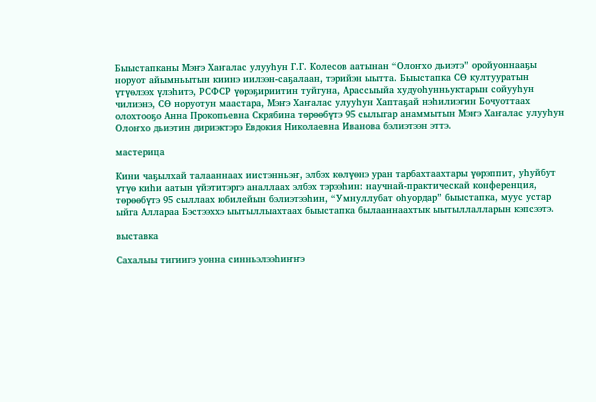Быыстапканы Мэҥэ Хаҥалас улууһун Г.Г. Колесов аатынан “Олоҥхо дьиэтэ” оройуоннааҕы норуот айымньытын киинэ иилээн-саҕалаан, тэрийэн ыытта. Быыстапка СӨ култууратын үтүөлээх үлэһитэ, РСФСР үөрэҕириитин туйгуна, Арассыыйа худуоһунньуктарын сойууһун чилиэнэ, СӨ норуотун маастара, Мэҥэ Хаҥалас улууһун Хаптаҕай нэһилиэгин Бочуоттаах олохтооҕо Анна Прокопьевна Скрябина төрөөбүтэ 95 сылыгар анаммытын Мэҥэ Хаҥалас улууһун Олоҥхо дьиэтин дириэктэрэ Евдокия Николаевна Иванова бэлиэтээн эттэ.

мастерица

Кини чаҕылхай талааннаах иистэнньэҥ, элбэх көлүөнэ уран тарбахтаахтары үѳрэппит, уһуйбут үтүѳ киһи аатын үйэтитэргэ аналлаах элбэх тэрээһин: научнай-практическай конференция, төрөөбүтэ 95 сыллаах юбилейын бэлиэтээһин, “Умнуллубат оһуордар” быыстапка, муус устар ыйга Аллараа Бэстээххэ ыытыллыахтаах быыстапка былааннаахтык ыытыллалларын кэпсээтэ.

выставка

Сахалыы тигиигэ уонна синньэлээһиҥҥэ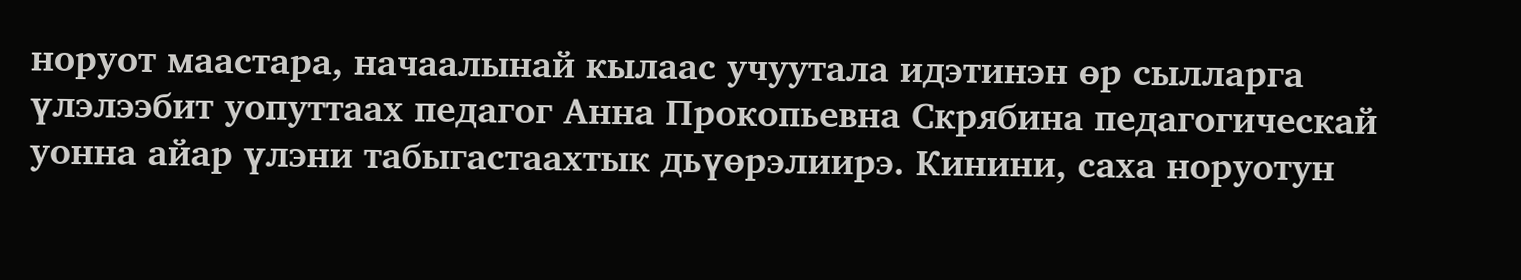норуот маастара, начаалынай кылаас учуутала идэтинэн өр сылларга үлэлээбит уопуттаах педагог Анна Прокопьевна Скрябина педагогическай уонна айар үлэни табыгастаахтык дьүөрэлиирэ. Кинини, саха норуотун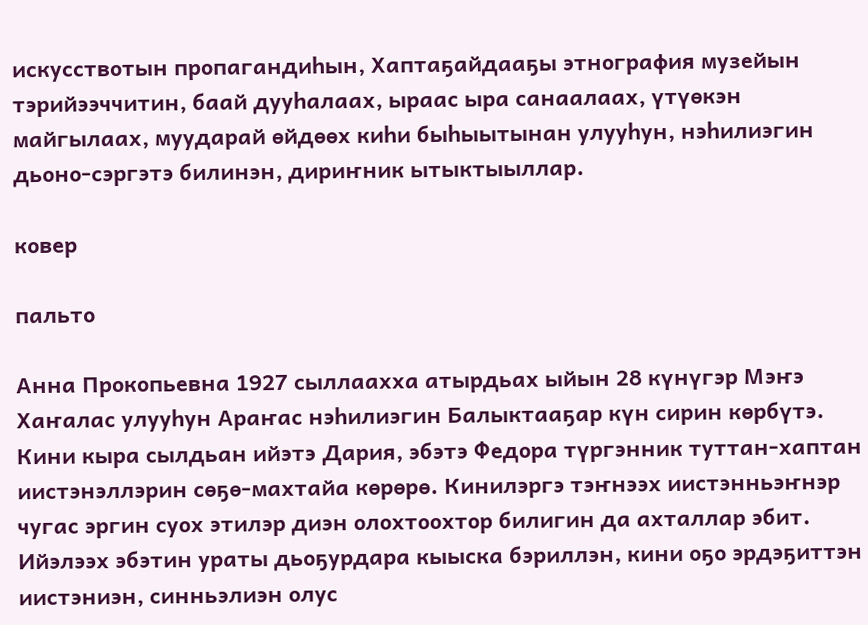искусствотын пропагандиһын, Хаптаҕайдааҕы этнография музейын тэрийээччитин, баай дууһалаах, ыраас ыра санаалаах, үтүөкэн майгылаах, муударай өйдөөх киһи быһыытынан улууһун, нэһилиэгин дьоно-сэргэтэ билинэн, дириҥник ытыктыыллар.

ковер

пальто

Анна Прокопьевна 1927 сыллаахха атырдьах ыйын 28 күнүгэр Мэҥэ Хаҥалас улууһун Араҥас нэһилиэгин Балыктааҕар күн сирин көрбүтэ. Кини кыра сылдьан ийэтэ Дария, эбэтэ Федора түргэнник туттан-хаптан иистэнэллэрин сөҕө-махтайа көрөрө. Кинилэргэ тэҥнээх иистэнньэҥнэр чугас эргин суох этилэр диэн олохтоохтор билигин да ахталлар эбит. Ийэлээх эбэтин ураты дьоҕурдара кыыска бэриллэн, кини оҕо эрдэҕиттэн иистэниэн, синньэлиэн олус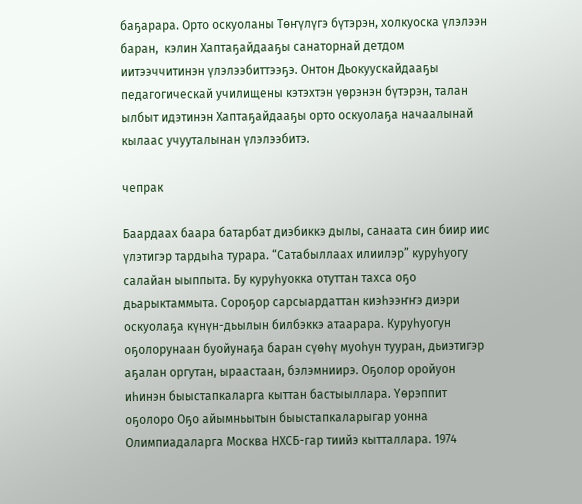баҕарара. Орто оскуоланы Төҥүлүгэ бүтэрэн, холкуоска үлэлээн баран,  кэлин Хаптаҕайдааҕы санаторнай детдом иитээччитинэн үлэлээбиттээҕэ. Онтон Дьокуускайдааҕы педагогическай училищены кэтэхтэн үөрэнэн бүтэрэн, талан ылбыт идэтинэн Хаптаҕайдааҕы орто оскуолаҕа начаалынай кылаас учууталынан үлэлээбитэ.

чепрак

Баардаах баара батарбат диэбиккэ дылы, санаата син биир иис үлэтигэр тардыһа турара. “Сатабыллаах илиилэр” куруһуогу салайан ыыппыта. Бу куруһуокка отуттан тахса оҕо дьарыктаммыта. Сороҕор сарсыардаттан киэһээҥҥэ диэри оскуолаҕа күнүн-дьылын билбэккэ атаарара. Куруһуогун оҕолорунаан буойунаҕа баран сүөһү муоһун тууран, дьиэтигэр аҕалан оргутан, ыраастаан, бэлэмниирэ. Оҕолор оройуон иһинэн быыстапкаларга кыттан бастыыллара. Үөрэппит оҕолоро Оҕо айымньытын быыстапкаларыгар уонна Олимпиадаларга Москва НХСБ-гар тиийэ кытталлара. 1974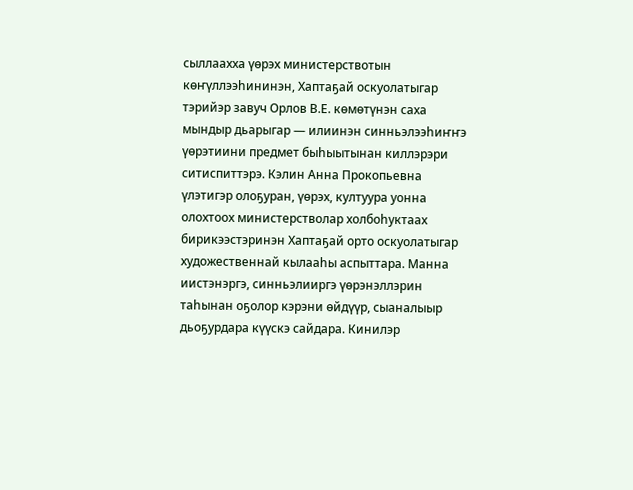сыллаахха үөрэх министерствотын көҥүллээһининэн, Хаптаҕай оскуолатыгар тэрийэр завуч Орлов В.Е. көмөтүнэн саха мындыр дьарыгар — илиинэн синньэлээһиҥҥэ үөрэтиини предмет быһыытынан киллэрэри ситиспиттэрэ. Кэлин Анна Прокопьевна үлэтигэр олоҕуран, үөрэх, култуура уонна олохтоох министерстволар холбоһуктаах бирикээстэринэн Хаптаҕай орто оскуолатыгар художественнай кылааһы аспыттара. Манна иистэнэргэ, синньэлииргэ үөрэнэллэрин таһынан оҕолор кэрэни өйдүүр, сыаналыыр дьоҕурдара күүскэ сайдара. Кинилэр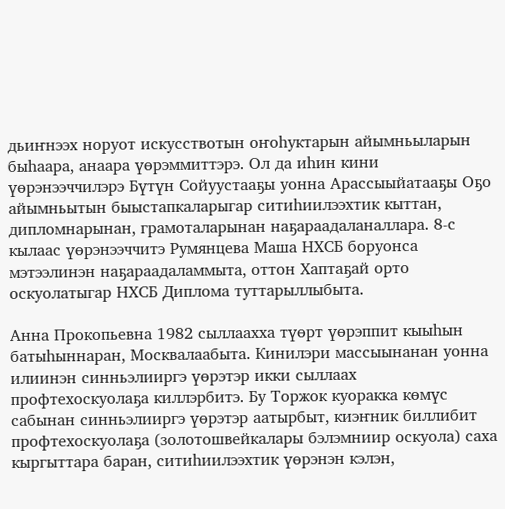дьиҥнээх норуот искусствотын оҥоһуктарын айымньыларын быһаара, анаара үөрэммиттэрэ. Ол да иһин кини үөрэнээччилэрэ Бүтүн Сойуустааҕы уонна Арассыыйатааҕы Оҕо айымньытын быыстапкаларыгар ситиһиилээхтик кыттан, дипломнарынан, грамоталарынан наҕараадаланаллара. 8-с кылаас үөрэнээччитэ Румянцева Маша НХСБ боруонса мэтээлинэн наҕараадаламмыта, оттон Хаптаҕай орто оскуолатыгар НХСБ Диплома туттарыллыбыта.

Анна Прокопьевна 1982 сыллаахха түөрт үөрэппит кыыһын батыһыннаран, Москвалаабыта. Кинилэри массыынанан уонна илиинэн синньэлииргэ үөрэтэр икки сыллаах профтехоскуолаҕа киллэрбитэ. Бу Торжок куоракка көмүс сабынан синньэлииргэ үөрэтэр аатырбыт, киэҥник биллибит профтехоскуолаҕа (золотошвейкалары бэлэмниир оскуола) саха кыргыттара баран, ситиһиилээхтик үөрэнэн кэлэн,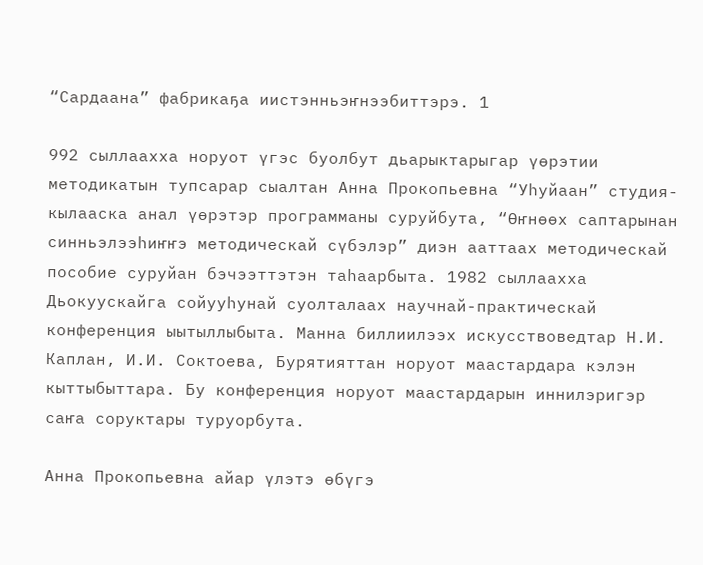“Сардаана” фабрикаҕа иистэнньэҥнээбиттэрэ. 1

992 сыллаахха норуот үгэс буолбут дьарыктарыгар үөрэтии методикатын тупсарар сыалтан Анна Прокопьевна “Уһуйаан” студия-кылааска анал үөрэтэр программаны суруйбута, “Өҥнөөх саптарынан синньэлээһиҥҥэ методическай сүбэлэр” диэн ааттаах методическай пособие суруйан бэчээттэтэн таһаарбыта. 1982 сыллаахха Дьокуускайга сойууһунай суолталаах научнай-практическай конференция ыытыллыбыта. Манна биллиилээх искусствоведтар Н.И. Каплан, И.И. Соктоева, Бурятияттан норуот маастардара кэлэн кыттыбыттара. Бу конференция норуот маастардарын иннилэригэр саҥа соруктары туруорбута.

Анна Прокопьевна айар үлэтэ өбүгэ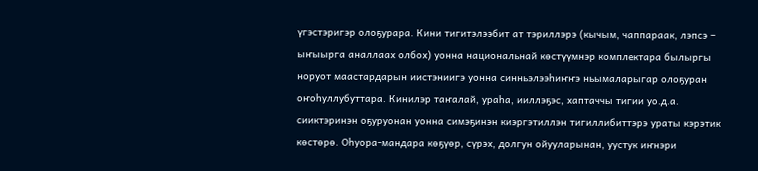үгэстэригэр олоҕурара. Кини тигитэлээбит ат тэриллэрэ (кычым, чаппараак, лэпсэ – ыҥыырга аналлаах олбох) уонна национальнай көстүүмнэр комплектара былыргы норуот маастардарын иистэниигэ уонна синньэлээһиҥҥэ ньымаларыгар олоҕуран оҥоһуллубуттара. Кинилэр таҥалай, ураһа, ииллэҕэс, хаптаччы тигии уо.д.а. сииктэринэн оҕуруонан уонна симэҕинэн киэргэтиллэн тигиллибиттэрэ ураты кэрэтик көстөрө. Оһуора-мандара көҕүөр, сүрэх, долгун ойууларынан, уустук иҥнэри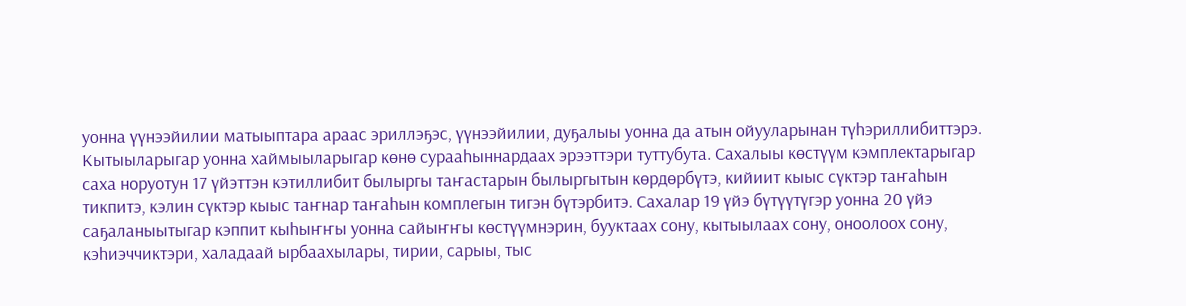уонна үүнээйилии матыыптара араас эриллэҕэс, үүнээйилии, дуҕалыы уонна да атын ойууларынан түһэриллибиттэрэ. Кытыыларыгар уонна хаймыыларыгар көнө сурааһыннардаах эрээттэри туттубута. Сахалыы көстүүм кэмплектарыгар саха норуотун 17 үйэттэн кэтиллибит былыргы таҥастарын былыргытын көрдөрбүтэ, кийиит кыыс сүктэр таҥаһын тикпитэ, кэлин сүктэр кыыс таҥнар таҥаһын комплегын тигэн бүтэрбитэ. Сахалар 19 үйэ бүтүүтүгэр уонна 20 үйэ саҕаланыытыгар кэппит кыһыҥҥы уонна сайыҥҥы көстүүмнэрин, бууктаах сону, кытыылаах сону, оноолоох сону, кэһиэччиктэри, халадаай ырбаахылары, тирии, сарыы, тыс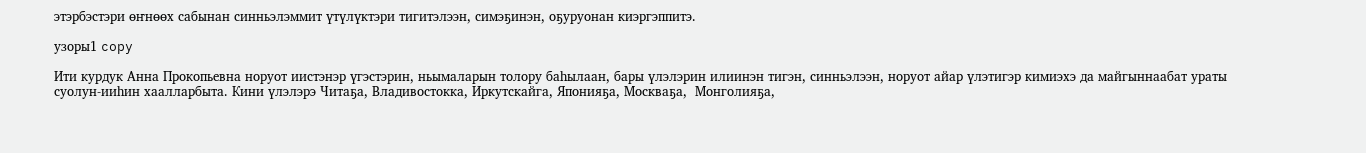этэрбэстэри өҥнөөх сабынан синньэлэммит үтүлүктэри тигитэлээн, симэҕинэн, оҕуруонан киэргэппитэ.

узоры1 copy

Ити курдук Анна Прокопьевна норуот иистэнэр үгэстэрин, ньымаларын толору баһылаан, бары үлэлэрин илиинэн тигэн, синньэлээн, норуот айар үлэтигэр кимиэхэ да майгыннаабат ураты суолун-ииһин хаалларбыта. Кини үлэлэрэ Читаҕа, Владивостокка, Иркутскайга, Японияҕа, Москваҕа,  Монголияҕа,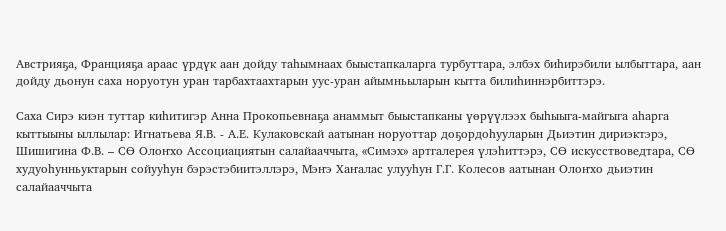Австрияҕа, Францияҕа араас үрдүк аан дойду таһымнаах быыстапкаларга турбуттара, элбэх биһирэбили ылбыттара, аан дойду дьонун саха норуотун уран тарбахтаахтарын уус-уран айымньыларын кытта билиһиннэрбиттэрэ.

Саха Сирэ киэн туттар киһитигэр Анна Прокопьевнаҕа анаммыт быыстапканы үөрүүлээх быһыыга-майгыга аһарга кыттыыны ыллылар: Игнатьева Я.В. - А.Е. Кулаковскай аатынан норуоттар доҕордоһууларын Дьиэтин дириэктэрэ, Шишигина Ф.В. – СӨ Олоҥхо Ассоциациятын салайааччыта, «Симэх» артгалерея үлэһиттэрэ, СӨ искусствоведтара, СӨ худуоһунньуктарын сойууһун бэрэстэбиитэллэрэ, Мэҥэ Хаҥалас улууһун Г.Г. Колесов аатынан Олоҥхо дьиэтин салайааччыта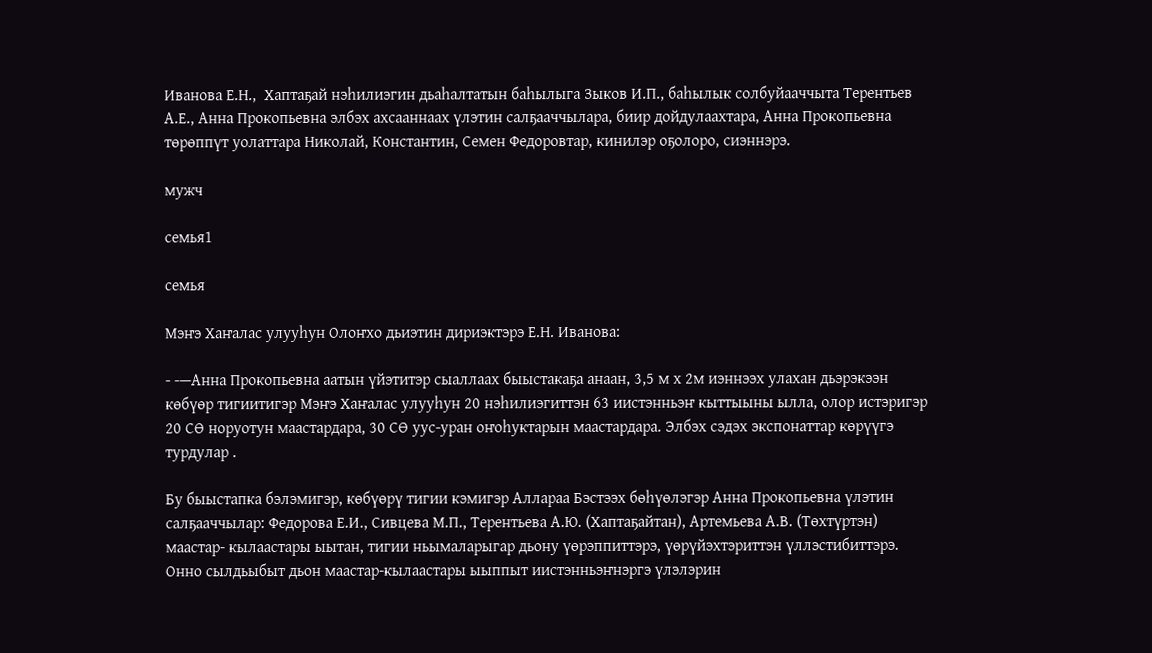Иванова Е.Н.,  Хаптаҕай нэһилиэгин дьаhалтатын баһылыга Зыков И.П., баһылык солбуйааччыта Терентьев А.Е., Анна Прокопьевна элбэх ахсааннаах үлэтин салҕааччылара, биир дойдулаахтара, Анна Прокопьевна төрөппүт уолаттара Николай, Константин, Семен Федоровтар, кинилэр оҕолоро, сиэннэрэ.

мужч

семья1

семья

Мэҥэ Хаҥалас улууһун Олоҥхо дьиэтин дириэктэрэ Е.Н. Иванова:

- -—Анна Прокопьевна аатын үйэтитэр сыаллаах быыстакаҕа анаан, 3,5 м х 2м иэннээх улахан дьэрэкээн көбүөр тигиитигэр Мэҥэ Хаҥалас улууһун 20 нэһилиэгиттэн 63 иистэнньэҥ кыттыыны ылла, олор истэригэр 20 СӨ норуотун маастардара, 30 СӨ уус-уран оҥоһуктарын маастардара. Элбэх сэдэх экспонаттар көрүүгэ турдулар .

Бу быыстапка бэлэмигэр, көбүөрү тигии кэмигэр Аллараа Бэстээх бөһүөлэгэр Анна Прокопьевна үлэтин салҕааччылар: Федорова Е.И., Сивцева М.П., Терентьева А.Ю. (Хаптаҕайтан), Артемьева А.В. (Төхтүртэн) маастар- кылаастары ыытан, тигии ньымаларыгар дьону үөрэппиттэрэ, үөрүйэхтэриттэн үллэстибиттэрэ. Онно сылдьыбыт дьон маастар-кылаастары ыыппыт иистэнньэҥнэргэ үлэлэрин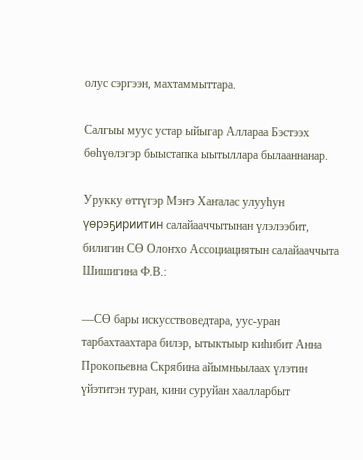олус сэргээн, махтаммыттара.

Салгыы муус устар ыйыгар Аллараа Бэстээх бөһүөлэгэр быыстапка ыытыллара былааннанар.

Урукку өттүгэр Мэҥэ Хаҥалас улууһун үөрэҕириитин салайааччытынан үлэлээбит, билигин СӨ Олоҥхо Ассоциациятын салайааччыта Шишигина Ф.В.:

—СӨ бары искусствоведтара, уус-уран тарбахтаахтара билэр, ытыктыыр киһибит Анна Прокопьевна Скрябина айымньылаах үлэтин үйэтитэн туран, кини суруйан хаалларбыт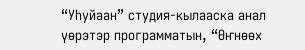“Уһуйаан” студия-кылааска анал үөрэтэр программатын, “Өҥнөөх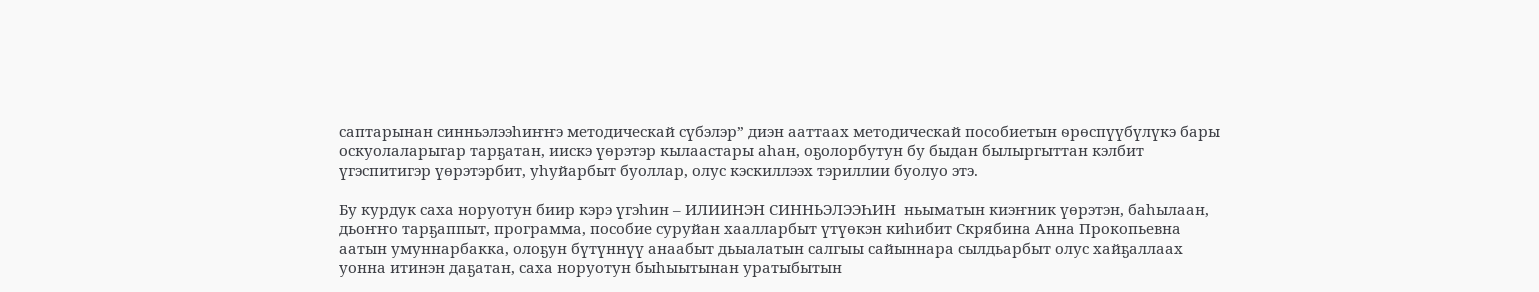саптарынан синньэлээһиҥҥэ методическай сүбэлэр” диэн ааттаах методическай пособиетын ѳрөспүүбүлүкэ бары оскуолаларыгар тарҕатан, иискэ үөрэтэр кылаастары аһан, оҕолорбутун бу быдан былыргыттан кэлбит үгэспитигэр үөрэтэрбит, уһуйарбыт буоллар, олус кэскиллээх тэриллии буолуо этэ.

Бу курдук саха норуотун биир кэрэ үгэһин – ИЛИИНЭН СИННЬЭЛЭЭҺИН  ньыматын киэҥник үөрэтэн, баһылаан, дьоҥҥо тарҕаппыт, программа, пособие суруйан хаалларбыт үтүөкэн киһибит Скрябина Анна Прокопьевна аатын умуннарбакка, олоҕун бүтүннүү анаабыт дьыалатын салгыы сайыннара сылдьарбыт олус хайҕаллаах уонна итинэн даҕатан, саха норуотун быһыытынан уратыбытын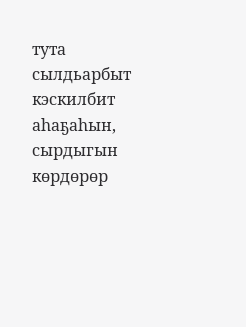тута сылдьарбыт кэскилбит аһаҕаһын, сырдыгын көрдөрөр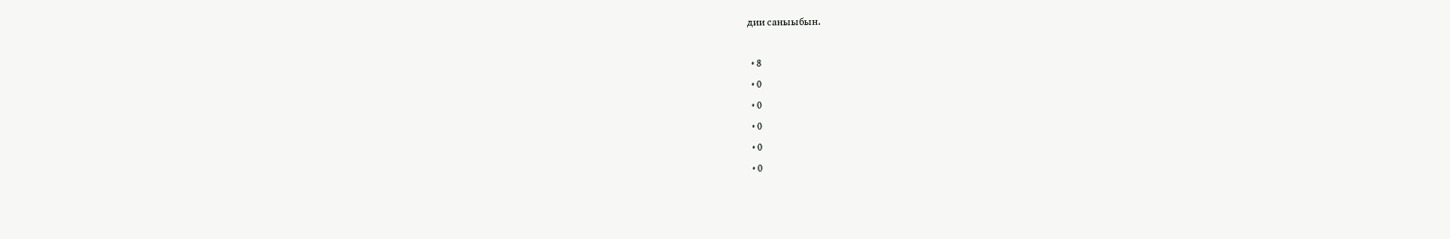дии саныыбын.

  • 8
  • 0
  • 0
  • 0
  • 0
  • 0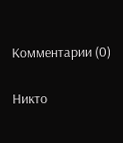Комментарии (0)

Никто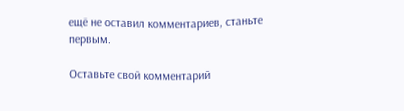ещё не оставил комментариев, станьте первым.

Оставьте свой комментарий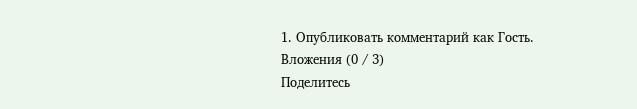1. Опубликовать комментарий как Гость.
Вложения (0 / 3)
Поделитесь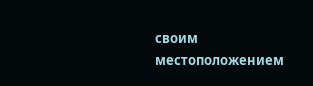своим местоположением